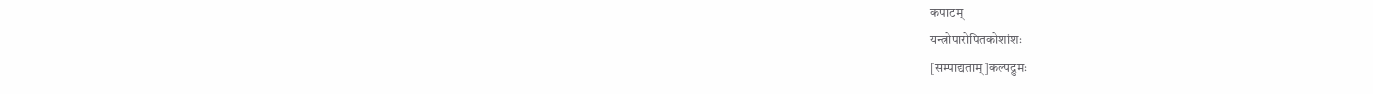कपाटम्
यन्त्रोपारोपितकोशांशः
[सम्पाद्यताम्]कल्पद्रुमः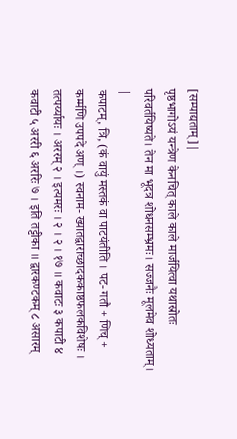[सम्पाद्यताम्]|
पृष्ठभागोऽयं यन्त्रेण केनचित् काले काले मार्जयित्वा यथास्रोतः परिवर्तयिष्यते। तेन मा भूदत्र शोधनसम्भ्रमः। सज्जनैः मूलमेव शोध्यताम्। |
कपाटम्, त्रि, (कं वायुं मस्तकं वा पाटयंतीति । पट- गतौ + णिच् + कर्म्मणि उपपदे अण् ।) स्वनाम- ख्यातद्वाराच्छादककाष्ठफलकविशेषः । तत्पर्य्यायः । अररम् २ । इत्यमरः । २ । २ । १७ ॥ कवाटः ३ कपाटी ४ कवाटी ५ अररी ६ अररिः ७ । इति तट्टीका ॥ द्वारकण्टकम् ८ असारम्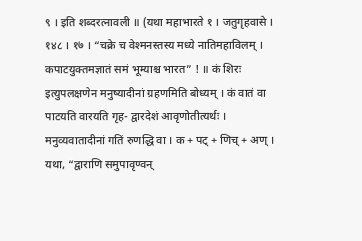९ । इति शब्दरत्नावली ॥ (यथा महाभारते १ । जतुगृहवासे । १४८ । १७ । “चक्रे च वेश्मनस्तस्य मध्ये नातिमहाविलम् । कपाटयुक्तमज्ञातं समं भूम्याश्च भारत” ! ॥ कं शिरः इत्युपलक्षणेन मनुष्यादीनां ग्रहणमिति बोध्यम् । कं वातं वा पाटयति वारयति गृह- द्वारदेशं आवृणोतीत्यर्थः । मनुव्यवातादीनां गतिं रुणद्धि वा । क + पट् + णिच् + अण् । यथा, “द्वाराणि समुपावृण्वन्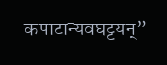कपाटान्यवघट्टयन्”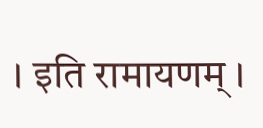। इति रामायणम् ।